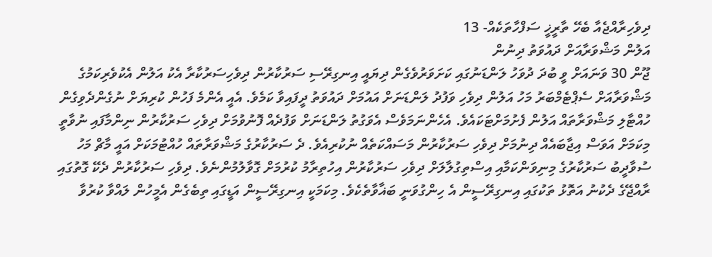ދިވެހިރާއްޖެއާ ބެހޭ ތާރީޚީ ސަފްހާތަކެއް- 13
އަލުން މަޝްވަރާއަށް ދައުވަތު ދިނުން
ޖޫން 30 ވަނައަށް ވީ ބުދަ ދުވަހު ލަންޑަނުގައި ކަށަވަރުވެގެން ދިޔައީ އިނގިރޭސި ސަރުކާރުން ދިވެހިސަރުކާރާ އެކު އަލުން އެކުވެރިކަމުގެ މަޝްވަރާއަށް ސެޕްޓެމްބަރު މަހު އަލުން ދިވެހި ވަފުދު ލަންޑަނަށް އައުމަށް ދައުވަތު ދީފައިވާ ކަމެވެ. އެއީ އެންމެ ފަހުން ކުރިޔަށް ނުގެންދެވިގެން ހުއްޓާލި މަޝްވަރާތައް އަލުން ފެށުމަށްޓަކައެވެ. އެހެންނަމަވެސް އެވަގުތު ލަންޑަނަށް ވަފުދެއް ފޮނުވުމަށް ދިވެހި ސަރުކާރުން ނިންމާފައި ނުވާތީ މިކަމަށް އަވަސް އިޖާބައެއް ދިނުމަށް ދިވެހި ސަރުކާރުން މަސައްކަތެއް ނުކުރިއެވެ. ދެ ސަރުކާރުގެ މަޝްވަރާތައް ހުއްޓުމަކަށް އައީ މާޗް މަހު ސުވާދީބު ސަރުކާރުގެ މިނިވަންކަމާއި އިސްތިގުލާލަށް ދިވެހި ސަރުކާރުން އިހުތިރާމު ކުރުމަށް ގޮވާލުމުންނެވެ. ދިވެހި ސަރުކާރުން ދެކޭ ގޮތުގައި ރާއްޖޭގެ ދެކުނު އަތޮޅު ތަކުގައި އިނގިރޭސީން އެ ހިންގުވަނީ ބަޣާވާތެކެވެ. މިކަމަކީ އިނގިރޭސީން އަޑީގައި ތިބެގެން އެމީހުން ލައްވާ ކުރުވާ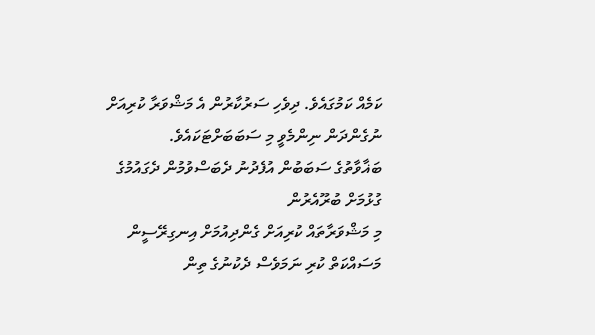ކަމެއް ކަމުގައެވެ. ދިވެހި ސަރުކާރުން އެ މަޝްވަރާ ކުރިއަށް ނުގެންދަން ނިންމެވީ މި ސަބަބަށްޓަކައެވެ.
ބަޣާވާތުގެ ސަބަބުން އުފެދުނު ދެބަސްވުމުން ދެގައުމުގެ ގުޅުމަށް ބުރޫއެރުން
މި މަޝްވަރާތައް ކުރިއަށް ގެންދިއުމަށް އިނގިރޭސީން މަސައްކަތް ކުރި ނަމަވެސް ދެކުނުގެ ތިން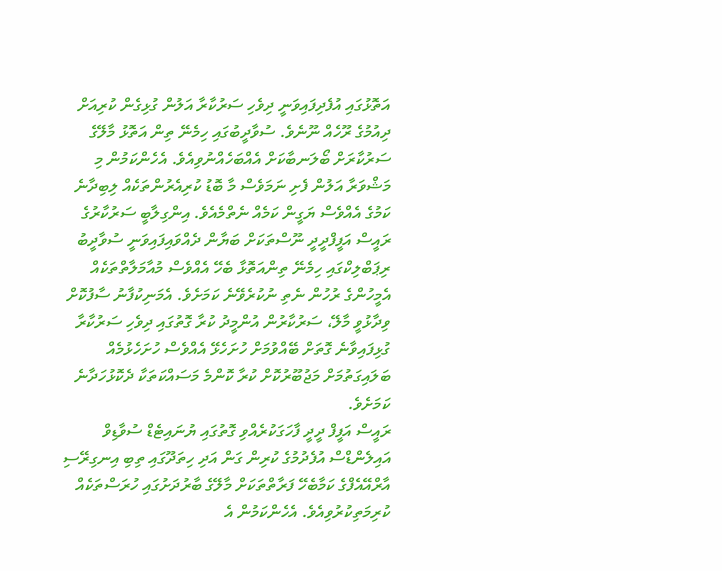އަތޮޅުގައި އުފެދިފައިވަނީ ދިވެހި ސަރުކާރާ އަލުން ގުޅިގެން ކުރިއަށް ދިއުމުގެ ރޫހެއް ނޫނެވެ. ސުވާދީބުގައި ހިމެނޭ ތިން އަތޮޅު މާލޭގެ ސަރުކާރަށް ބޯލަނބާކަށް އެއްބަހެއްނުވިއެވެ. އެހެންކަމުން މި މަޝްވަރާ އަލުން ފެށި ނަމަވެސް މާ ބޮޑު ކުރިއެރުންތަކެއް ލިބިދާނެ ކަމުގެ އެއްވެސް ޔަގީން ކަމެއް ނެތްމެއެވެ. އިންގިލާބީ ސަރުކާރުގެ ރައީސް އަފީފްދީދީ ނޫސްތަކަށް ބަޔާން ދެއްވައިފައިވަނީ ސުވާދީބު ރިޕަބްލިކްގައި ހިމެނޭ ތިންއަތޮޅާ ބެހޭ އެއްވެސް މުއާމަލާތްތަކެއް އެމީހުންގެ ރުހުން ނެތި ނުކުރެވޭނެ ކަމަށެވެ. އެމަނިކުފާނު ސާފުކޮށް ވިދާޅުވީ މާލޭ، ސަރުކާރުން އުންމީދު ކުރާ ގޮތުގައި ދިވެހި ސަރުކާރާ ގުޅިފައިވާނެ ގޮތަށް ބޭއްވުމަށް ހުށަހެޅޭ އެއްވެސް ހުށަހެޅުމެއް ބަލައިގަތުމަށް މަޖުބޫރުކޮށް ކުރާ ކޮންމެ މަސައްކަތަކާ ދެކޮޅުހަދާނެ ކަމަށެވެ.
ރައީސް އަފީފް ދީދީ ފާހަގަކުރެއްވި ގޮތުގައި ޔުނައިޓެޑް ސުވާޑިވް އައިލެންޑްސް އުފެދުމުގެ ކުރިން ގަން އަދި ހިތަދޫގައި ތިބި އިނގިރޭސި އާރްއޭއެފްގެ ކަމާބެހޭ ފަރާތްތަކަށް މާލޭގެ ބާރުދަށުގައި ހުރަސްތަކެއް ކުރިމަތިކުރުވިއެވެ. އެހެންކަމުން އެ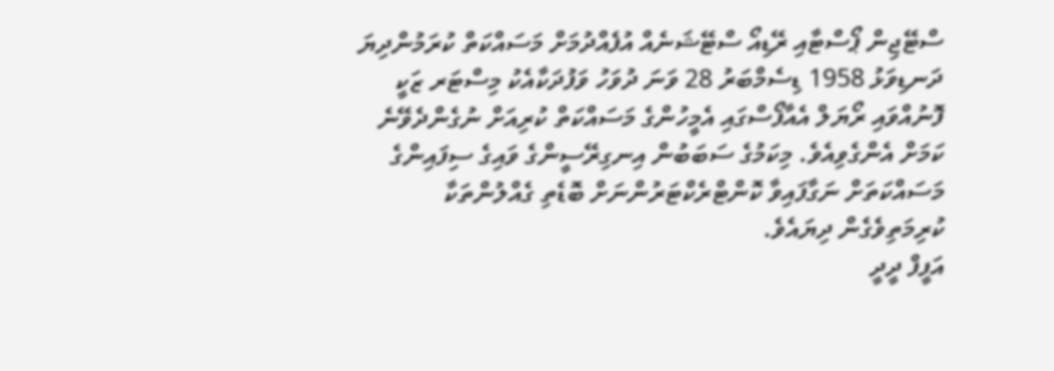ސްޓޭޖިން ޕޯސްޓާއި ރޭޑިއޯ ސްޓޭޝަނެއް އުފެއްދުމަށް މަސައްކަތް ކުރަމުންދިޔަ ދަނޑިވަޅު 1958 ޑިސެމްބަރު 28 ވަނަ ދުވަހު ވަފުދަކާއެކު މިސްޓަރ ޒަކީ ފޮނުއްވައި ރޯޔަލް އެއާފޯސްގައި އެމީހުންގެ މަސައްކަތް ކުރިއަށް ނުގެންދެވޭނެ ކަމަށް އެންގެވިއެވެ. މިކަމުގެ ސަބަބުން އިނގިރޭސީންގެ ވައިގެ ސިފައިންގެ މަސައްކަތަށް ނަގާފައިވާ ކޮންޓްރެކްޓަރުންނަށް ބޮޑެތި ގެއްލުންތަކާ ކުރިމަތިވެގެން ދިޔައެވެ.
އަފީފް ދީދީ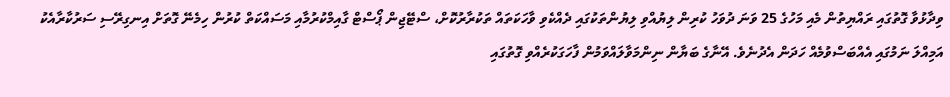ވިދާޅުވާ ގޮތުގައި ރައްޔިތުން މެއި މަހުގެ 25 ވަނަ ދުވަހު ކުރިން ލިޔުއްވި ލިޔުންތަކުގައި ދެއްކެވި ވާހަކަތައް ތަކުރާރުކޮށް، ސްޓޭޖިން ޕޯސްޓް ގާއިމްކުރުމާއި މަސައްކަތް ކުރުން ހިމެނޭ ގޮތަށް އިނގިރޭސި ސަރުކާރާއެކު އަމިއްލަ ނަމުގައި އެއްބަސްވުމެއް ހަދަން އެދުނެވެ. އޭނާގެ ބަޔާން ނިންމަވާލައްވަމުން ފާހަގަކުރެއްވި ގޮތުގައި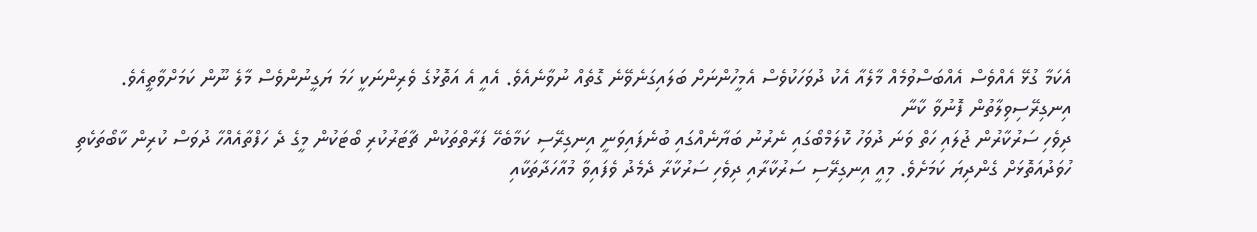އެކަމާ ގުޅޭ އެއްވެސް އެއްބަސްވުމެއް މާލެއާ އެކު ދުވަހަކުވެސް އެމީހުންނަށް ބަލައިގަނެވޭނެ ގޮތެއް ނުވާނެއެވެ. އެއީ އެ އަތޮޅުގެ ވެރިންނަކީ ހަމަ ޔަގީނުންވެސް މާލެ ނޫން ކަމަށްވާތީއެވެ.
އިނގިރޭސިވިލާތުން ފޮނުވާ ކާނާ
ދިވެހި ސަރުކާރުން ޖުލައި ހަތް ވަނަ ދުވަހު ކޮލަމްބޯގައި ނެރުނު ބަޔާނެއްގައި ބުނެފައިވަނީ އިނގިރޭސި ކަމާބެހޭ ފަރާތްތަކުން ޗާޓަރުކުރި ބޯޓަކުން މީގެ ދެ ހަފްތާއެއްހާ ދުވަސް ކުރިން ކާބޯތަކެތި ހުވަދުއަތޮޅަށް ގެންދިޔަ ކަމަށެވެ. މިއީ އިނގިރޭސި ސަރުކާރާއި ދިވެހި ސަރުކާރާ ދެމެދު ވެފައިވާ މުއާހަދާތަކާއި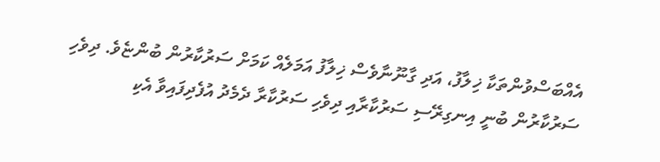އެއްބަސްވުންތަކާ ޚިލާފު، އަދި ގާނޫނާވެސް ޚިލާފު އަމަލެއް ކަމަށް ސަރުކާރުން ބުންޏެވެ. ދިވެހި ސަރުކާރުން ބުނީ އިނގިރޭސި ސަރުކާރާއި ދިވެހި ސަރުކާރާ ދެމެދު އުފެދިފައިވާ އެކި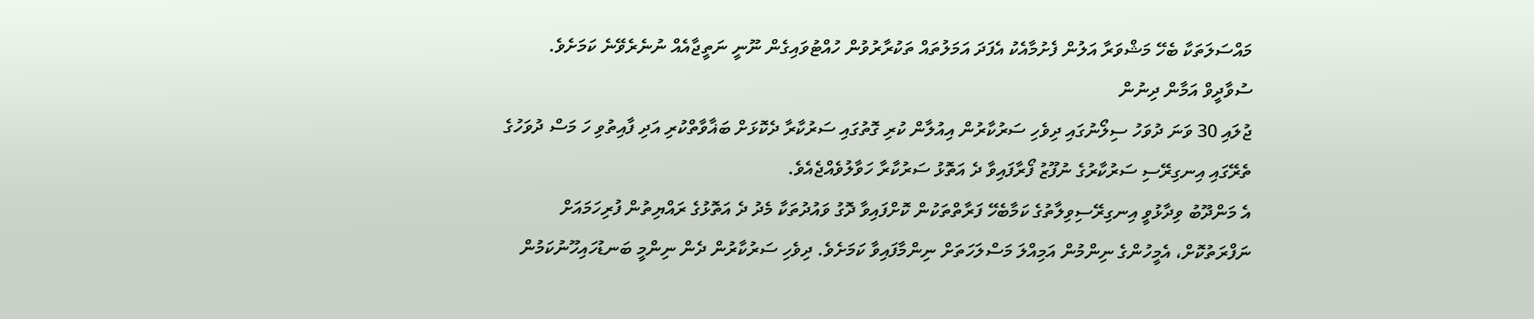މައްސަލަތަކާ ބެހޭ މަޝްވަރާ އަލުން ފެށުމާއެކު އެފަދަ އަމަލުތައް ތަކުރާރުވުން ހުއްޓުވައިގެން ނޫނީ ނަތީޖާއެއް ނުނެރެވޭނެ ކަމަށެވެ.
ސުވާދީވް އަމާން ދިނުން
ޖުލައި 30 ވަނަ ދުވަހު ސިލޯނުގައި ދިވެހި ސަރުކާރުން އިއުލާން ކުރި ގޮތުގައި ސަރުކާރާ ދެކޮޅަށް ބަޣާވާތްކުރި އަދި ފާއިތުވި ހަ މަސް ދުވަހުގެ ތެރޭގައި އިނގިރޭސި ސަރުކާރުގެ ނުފޫޒު ފޯރާފައިވާ ދެ އަތޮޅު ސަރުކާރާ ހަވާލުވެއްޖެއެވެ.
އެ މަންދޫބު ވިދާޅުވީ އިނގިރޭސިވިލާތުގެ ކަމާބެހޭ ފަރާތްތަކުން ކޮށްފައިވާ ދޮގު ވައުދުތަކާ މެދު ދެ އަތޮޅުގެ ރައްޔިތުން ފުރިހަމައަށް ނަފްރަތުކޮށް، އެމީހުންގެ ނިންމުން އަމިއްލަ މަސްލަހަތަށް ނިންމާފައިވާ ކަމަށެވެ. ދިވެހި ސަރުކާރުން ދެން ނިންމީ ބަނޑުހައިހޫނުކަމުން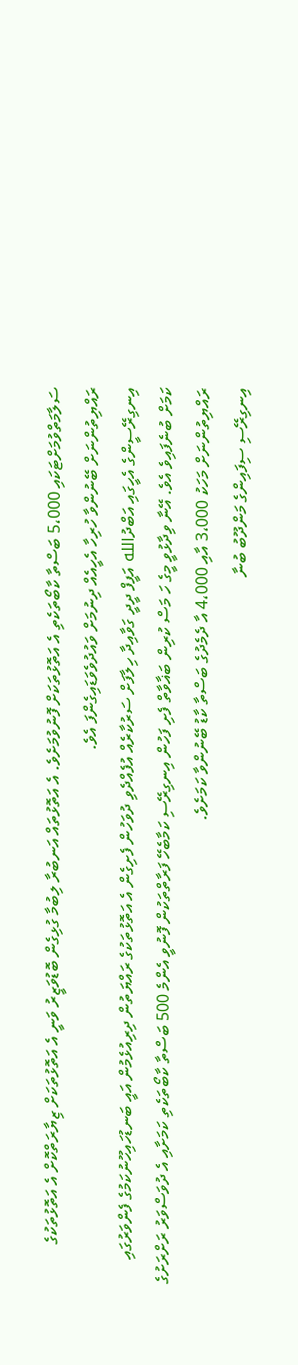ސަލާމަތްވުމަށްޓަކައި 5،000 ބަސްތާ ކާބޯތަކެތި އެ އަތޮޅުތަކަށް ފޮނުވުމަށެވެ. އެ އަތޮޅުތައް އަނބުރާ ލިބުމާ ގުޅިގެން ބޮޑުވަޒީރު ވަނީ އެ އަތޮޅުތަކަށް ޒިޔާރަތްކޮށް އެ އަތޮޅުތަކުގެ ރައްޔިތުންނަށް ބޭނުންވާ ހުރިހާ އެހީއެއް ދިނުމަށް ވައުދުވެވަޑައިގެންފަ އެވެ.
އިނގިރޭސީންގެ އެހީގައި އަބްދުالله އަފީފް ދީދީ ގަވާއިދާ ހިލާފަށް ސަރުކާރެއް އުފެއްދެވި ދުވަހުން ފެށިގެން އެ އަތޮޅުތަކުގެ ރައްޔަތުން ދިރިއުޅެމުން އައީ ބަނޑުހައިހޫނުކަމުގެ ފެންވަރުގައި ކަމަށް ބުނެފައިވެ އެވެ. އޭނާ ވިދާޅުވީ މީގެ ހަ މަސް ކުރިން ބަޣާވާތް ފެށި ފަހުން އިނގިރޭސި ކަމާބެހޭ ފަރާތްތަކުން ފޮނުވީ އެންމެ 500 ބަސްތާ ކާބޯތަކެތި ކަމަށާއި އެ ދުވަސްވަރު ރަށްރަށުގެ ރައްޔިތުންނަށް މަހަކު 3،000 އާއި 4،000 އާ ދެމެދުގެ ބަސްތާ ކާޑު ބޭނުންވާ ކަމަށެވެ.
އިނގިރޭސި ސިފައިންގެ މަންދޫބު ބުނާ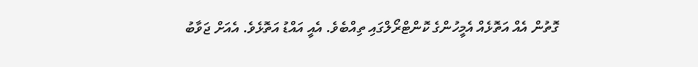ގޮތުން އެއް އަތޮޅެއް އެމީހުންގެ ކޮންޓްރޯލްގައި ތިއްބެވެ. އެއީ އައްޑު އަތޮޅެވެ. އެއަށް ޖަވާބު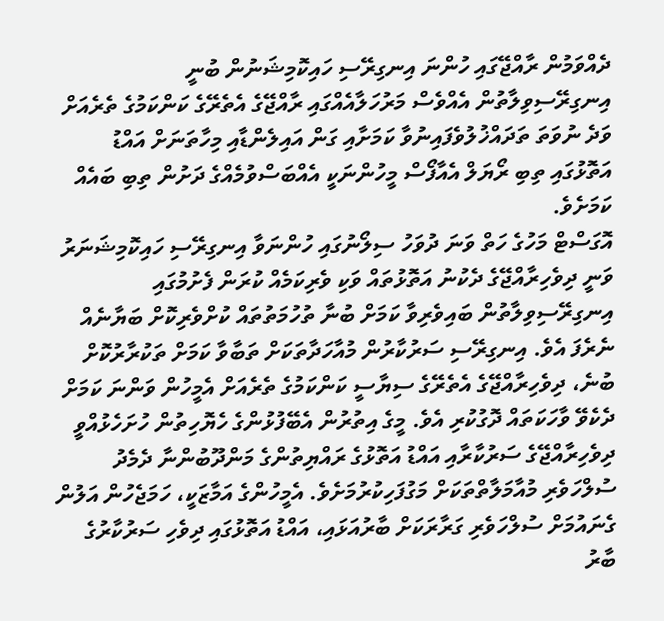ދެއްވަމުން ރާއްޖޭގައި ހުންނަ އިނގިރޭސި ހައިކޮމިޝަނުން ބުނީ އިނގިރޭސިވިލާތުން އެއްވެސް މަރުހަލާއެއްގައި ރާއްޖޭގެ އެތެރޭގެ ކަންކަމުގެ ތެރެއަށް ވަދެ ނުވަތަ ތަދައްޚުލުވެފައިނުވާ ކަމަށާއި ގަން އައިލެންޑާއި މިހާތަނަށް އައްޑު އަތޮޅުގައި ތިބި ރޯޔަލް އެއާފޯސް މީހުންނަކީ އެއްބަސްވުމެއްގެ ދަށުން ތިބި ބައެއް ކަމަށެވެ.
އޮގަސްޓް މަހުގެ ހަތް ވަނަ ދުވަހު ސިލޯނުގައި ހުންނަވާ އިނގިރޭސި ހައިކޮމިޝަނަރު ވަނީ ދިވެހިރާއްޖޭގެ ދެކުނު އަތޮޅުތައް ވަކި ވެރިކަމެއް ކުރަން ފެށުމުގައި އިނގިރޭސިވިލާތުން ބައިވެރިވާ ކަމަށް ބުނާ ތުހުމަތުތައް ކުށްވެރިކޮށް ބަޔާނެއް ނެރެފަ އެވެ. އިނގިރޭސި ސަރުކާރުން މުއާހަދާތަކަށް ތަބާވާ ކަމަށް ތަކުރާރުކޮށް ބުނެ، ދިވެހިރާއްޖޭގެ އެތެރޭގެ ސިޔާސީ ކަންކަމުގެ ތެރެއަށް އެމީހުން ވަންނަ ކަމަށް ދެކެވޭ ވާހަކަތައް ދޮގުކުރި އެވެ. މީގެ އިތުރުން އެބޭފުޅުންގެ ހެޔޮހިތުން ހުށަހެޅުއްވީ ދިވެހިރާއްޖޭގެ ސަރުކާރާއި އައްޑު އަތޮޅުގެ ރައްޔިތުންގެ މަންދޫބުންނާ ދެމެދު ސުލްހަވެރި މުއާމަލާތްތަކަށް މަގުފަހިކުރުމަށެވެ. އެމީހުންގެ އަމާޒަކީ، ހަމަޖެހުން އަލުން ގެނައުމަށް ސުލްހަވެރި ގަރާރަކަށް ބާރުއަޅައި، އައްޑު އަތޮޅުގައި ދިވެހި ސަރުކާރުގެ ބާރު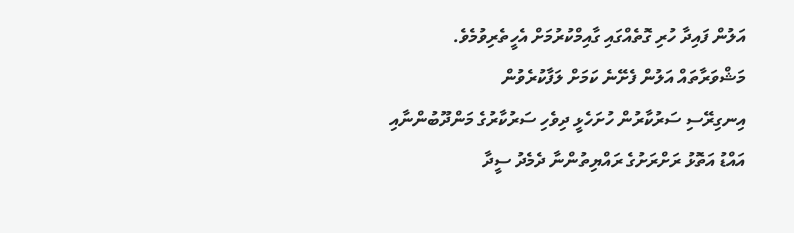އަލުން ފައިދާ ހުރި ގޮތެއްގައި ގާއިމްކުރުމަށް އެހީތެރިވުމެވެ.
މަޝްވަރާތައް އަލުން ފެށޭނެ ކަމަށް ލަފާކުރެވުން
އިނގިރޭސި ސަރުކާރުން ހުށަހެޅީ ދިވެހި ސަރުކާރުގެ މަންދޫބުންނާއި އައްޑު އަތޮޅު ރަށްރަށުގެ ރައްޔިތުންނާ ދެމެދު ސީދާ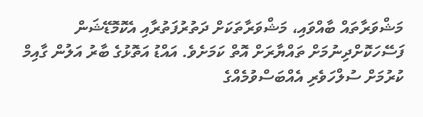މަޝްވަރާތައް ބާއްވައި، މަޝްވަރާތަކަށް ދަތުރުފަތުރާއި އެކޮމޮޑޭޝަން ފަސޭހަކޮށްދިނުމަށް ތައްޔާރަށް އޮތް ކަމަށެވެ. އައްޑު އަތޮޅުގެ ބާރު އަލުން ގާއިމް ކުރުމަށް ސުލްހަވެރި އެއްބަސްވުމެއްގެ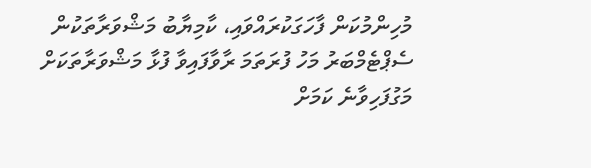މުހިންމުކަން ފާހަގަކުރައްވައި، ކާމިޔާބު މަޝްވަރާތަކުން ސެޕްޓެމްބަރު މަހު ފުރަތަމަ ރާވާފައިވާ ފުޅާ މަޝްވަރާތަކަށް މަގުފަހިވާނެ ކަމަށް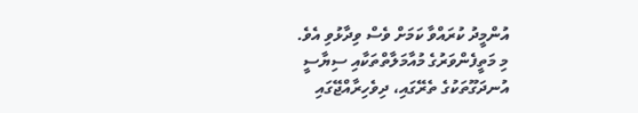އުންމީދު ކުރައްވާ ކަމަށް ވެސް ވިދާޅުވި އެވެ.
މި މަތީފެންވަރުގެ މުއާމަލާތްތަކާއި ސިޔާސީ އުނދަގޫތަކުގެ ތެރޭގައި، ދިވެހިރާއްޖޭގައި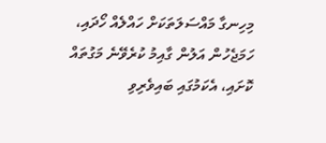މިހިނގާ މައްސަލަތަކަށް ހައްލެއް ހޯދައި، ހަމަޖެހުން އަލުން ގާއިމު ކުރެވޭނެ މަގުތައް ކޮށައި، އެކަމުގައި ބައިވެރިވި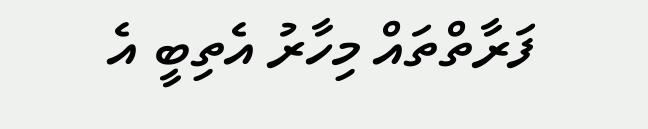ފަރާތްތައް މިހާރު އެތިބީ އެ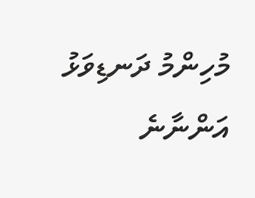މުހިންމު ދަނޑިވަޅު އަންނާނެ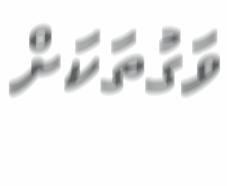ވަގުތަކަށް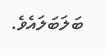ބަލަބަލައެވެ.